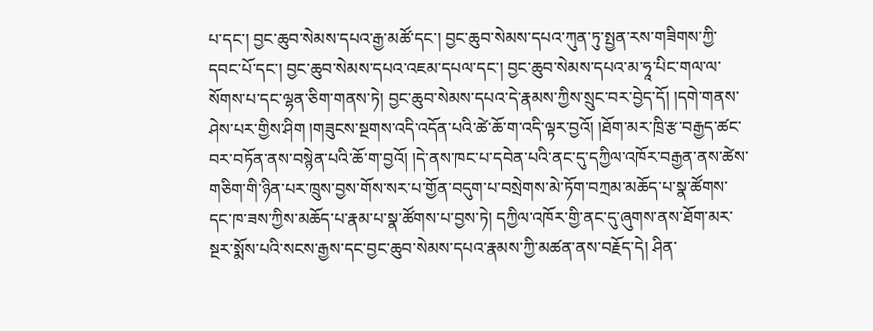པ་དང་། བྱང་ཆུབ་སེམས་དཔའ་རྒྱ་མཚོ་དང་། བྱང་ཆུབ་སེམས་དཔའ་ཀུན་ཏུ་སྤྱན་རས་གཟིགས་ཀྱི་དབང་པོ་དང་། བྱང་ཆུབ་སེམས་དཔའ་འཇམ་དཔལ་དང་། བྱང་ཆུབ་སེམས་དཔའ་མ་ཧཱ་པིང་གལ་ལ་སོགས་པ་དང་ལྷན་ཅིག་གནས་ཏེ། བྱང་ཆུབ་སེམས་དཔའ་དེ་རྣམས་ཀྱིས་སྲུང་བར་བྱེད་དོ། །དགེ་གནས་ཤེས་པར་གྱིས་ཤིག །གཟུངས་སྔགས་འདི་འདོན་པའི་ཚེ་ཆོ་ག་འདི་ལྟར་བྱའོ། །ཐོག་མར་ཁྲི་རྩ་བརྒྱད་ཚང་བར་བཏོན་ནས་བསྙེན་པའི་ཆོ་ག་བྱའོ། །དེ་ནས་ཁང་པ་དབེན་པའི་ནང་དུ་དཀྱིལ་འཁོར་བརྒྱན་ནས་ཚེས་གཅིག་གི་ཉིན་པར་ཁྲུས་བྱས་གོས་སར་པ་གྱོན་བདུག་པ་བསྲེགས་མེ་ཏོག་བཀྲམ་མཆོད་པ་སྣ་ཚོགས་དང་ཁ་ཟས་ཀྱིས་མཆོད་པ་རྣམ་པ་སྣ་ཚོགས་པ་བྱས་ཏེ། དཀྱིལ་འཁོར་གྱི་ནང་དུ་ཞུགས་ནས་ཐོག་མར་སྔར་སྨོས་པའི་སངས་རྒྱས་དང་བྱང་ཆུབ་སེམས་དཔའ་རྣམས་ཀྱི་མཚན་ནས་བརྗོད་དེ། ཤིན་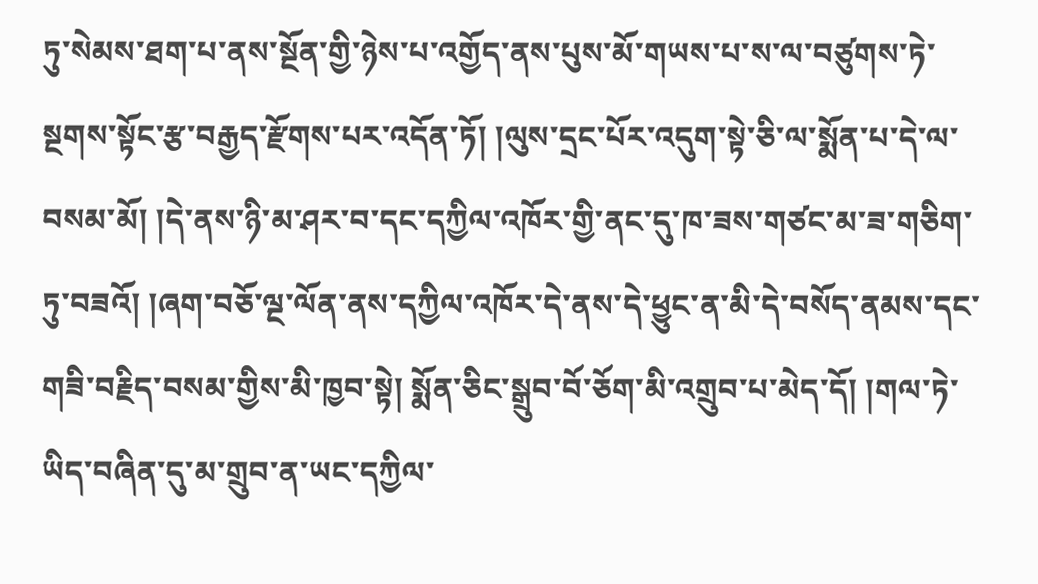ཏུ་སེམས་ཐག་པ་ནས་སྔོན་གྱི་ཉེས་པ་འགྱོད་ནས་པུས་མོ་གཡས་པ་ས་ལ་བཙུགས་ཏེ་སྔགས་སྟོང་རྩ་བརྒྱད་རྫོགས་པར་འདོན་ཏོ། །ལུས་དྲང་པོར་འདུག་སྟེ་ཅི་ལ་སྨོན་པ་དེ་ལ་བསམ་མོ། །དེ་ནས་ཉི་མ་ཤར་བ་དང་དཀྱིལ་འཁོར་གྱི་ནང་དུ་ཁ་ཟས་གཙང་མ་ཟ་གཅིག་ཏུ་བཟའོ། །ཞག་བཅོ་ལྔ་ལོན་ནས་དཀྱིལ་འཁོར་དེ་ནས་དེ་ཕྱུང་ན་མི་དེ་བསོད་ནམས་དང་གཟི་བརྗིད་བསམ་གྱིས་མི་ཁྱབ་སྟེ། སྨོན་ཅིང་སྒྲུབ་བོ་ཅོག་མི་འགྲུབ་པ་མེད་དོ། །གལ་ཏེ་ཡིད་བཞིན་དུ་མ་གྲུབ་ན་ཡང་དཀྱིལ་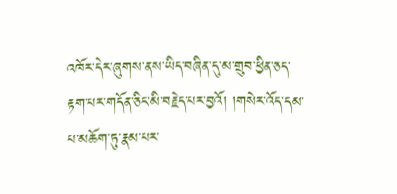འཁོར་དེར་ཞུགས་ནས་ཡིད་བཞིན་དུ་མ་གྲུབ་ཕྱིན་ཅད་རྟག་པར་གདོན་ཅིང་མི་བརྗེད་པར་བྱའོ། །གསེར་འོད་དམ་པ་མཆོག་ཏུ་རྣམ་པར་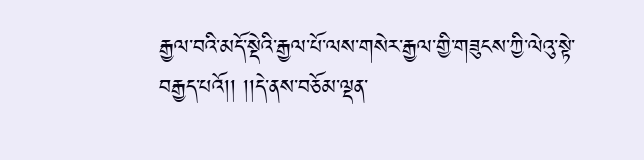རྒྱལ་བའི་མདོ་སྡེའི་རྒྱལ་པོ་ལས་གསེར་རྒྱལ་གྱི་གཟུངས་ཀྱི་ལེའུ་སྟེ་བརྒྱད་པའོ།། །།དེ་ནས་བཅོམ་ལྡན་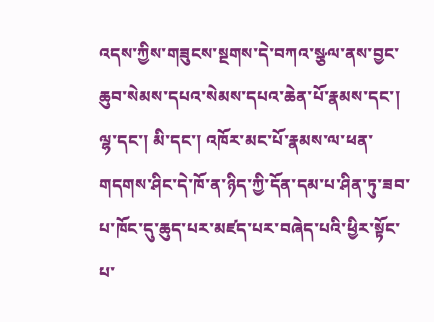འདས་ཀྱིས་གཟུངས་སྔགས་དེ་བཀའ་སྩལ་ནས་བྱང་ཆུབ་སེམས་དཔའ་སེམས་དཔའ་ཆེན་པོ་རྣམས་དང་། ལྷ་དང་། མི་དང་། འཁོར་མང་པོ་རྣམས་ལ་ཕན་གདགས་ཤིང་དེ་ཁོ་ན་ཉིད་ཀྱི་དོན་དམ་པ་ཤིན་ཏུ་ཟབ་པ་ཁོང་དུ་ཆུད་པར་མཛད་པར་བཞེད་པའི་ཕྱིར་སྟོང་པ་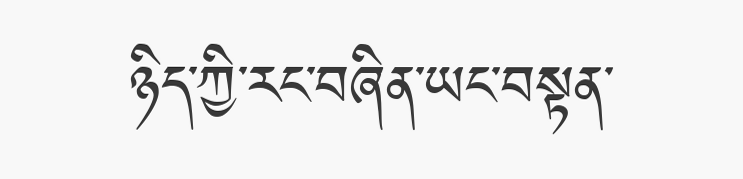ཉིད་ཀྱི་རང་བཞིན་ཡང་བསྟན་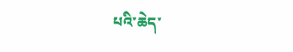པའི་ཆེད་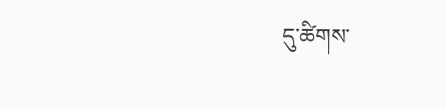དུ་ཚིགས་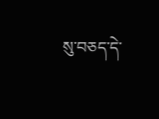སུ་བཅད་དེ་